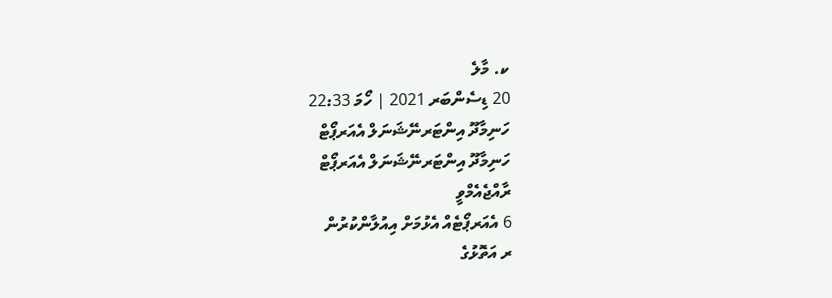ކ. މާލެ
20 ޑިސެންބަރ 2021 | ހޯމަ 22:33
ހަނިމާދޫ އިންޓަރނޭޝަނަލް އެއަރޕޯޓް
ހަނިމާދޫ އިންޓަރނޭޝަނަލް އެއަރޕޯޓް
ރާއްޖެއެމްވީ
6 އެއަރޕޯޓެއް އެޅުމަށް އިއުލާންކުރުން
ރ އަތޮޅުގެ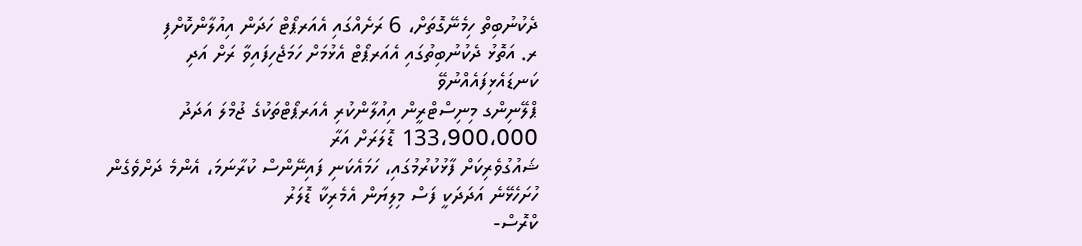ދެކުނުބިތް ހިމެނޭގޮތަށް، 6 ރަށެއްގައި އެއަރޕޯޓް ހަދަން އިއުލާންކޮށްފި
ރ. އަތޮޅު ދެކުނުބިތުގައި އެއަރޕޯޓް އެޅުމަށް ހަމަޖެހިފައިވާ ރަށް އަދި ކަނޑައެޅިފައެއްނުވޭ
ޕްލޭނިންގ މިނިސްޓްރީން އިއުލާންކުރި އެއަރޕޯޓްތަކުގެ ޖުމްލަ އަދަދު 133،900،000 ޑޮލަރަށް އަރާ
ޝައުގުވެރިކަށް ފާޅުކުރުމުގައި، ހަމައެކަނި ފައިނޭންސް ކުރާނަމަ، އެންމެ ދަށްވެގެން ހުށަހެޅޭނެ އަދަދަކީ ފަސް މިލިޔަން އެމެރިކާ ޑޮލަރު
ކްރޮސް-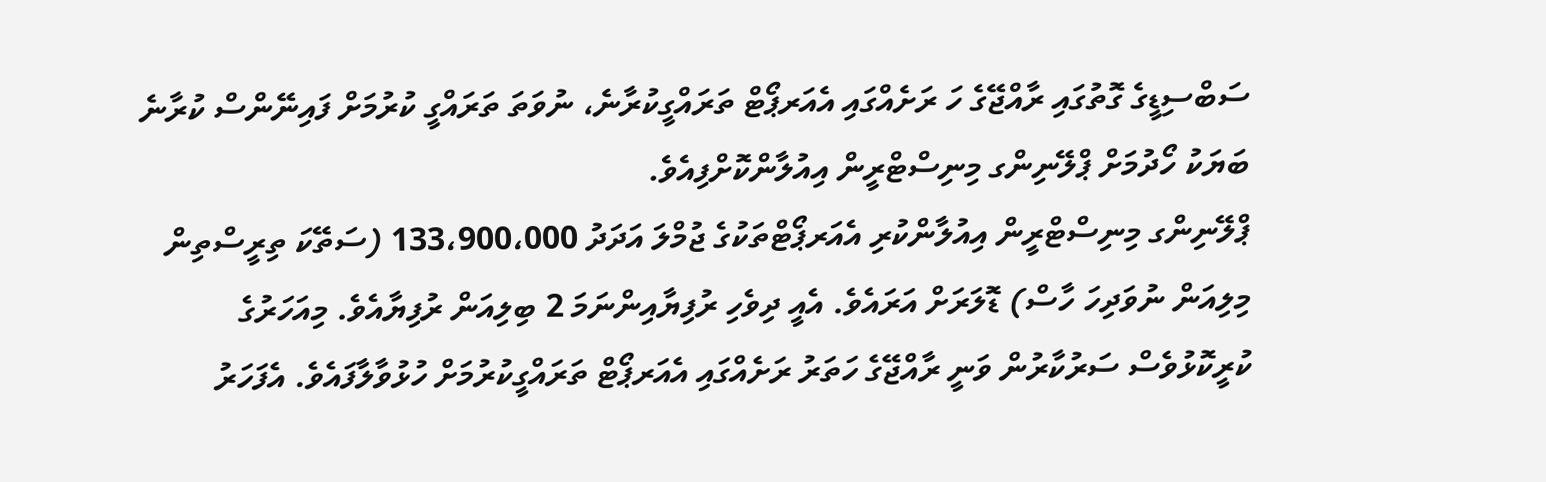ސަބްސިޑީގެ ގޮތުގައި ރާއްޖޭގެ ހަ ރަށެއްގައި އެއަރޕޯޓް ތަރައްގީކުރާނެ، ނުވަތަ ތަރައްގީ ކުރުމަށް ފައިނޭންސް ކުރާނެ ބަޔަކު ހޯދުމަށް ޕްލޭނިންގ މިނިސްޓްރީން އިއުލާންކޮށްފިއެވެ.
ޕްލޭނިންގ މިނިސްޓްރީން އިއުލާންކުރި އެއަރޕޯޓްތަކުގެ ޖުމްލަ އަދަދު 133،900،000 (ސަތޭކަ ތިރީސްތިން މިލިއަން ނުވަދިހަ ހާސް) ޑޮލަރަށް އަރައެވެ. އެއީ ދިވެހި ރުފިޔާއިންނަމަ 2 ބިލިއަން ރުފިޔާއެވެ. މިއަހަރުގެ ކުރީކޮޅުވެސް ސަރުކާރުން ވަނީ ރާއްޖޭގެ ހަތަރު ރަށެއްގައި އެއަރޕޯޓް ތަރައްގީކުރުމަށް ހުޅުވާލާފައެވެ. އެފަހަރު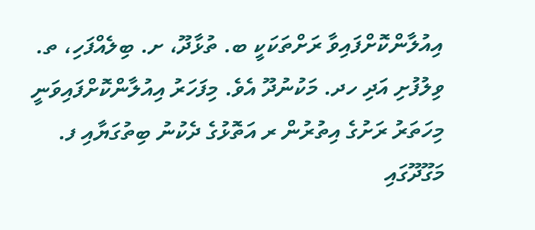އިއުލާންކޮށްފައިވާ ރަށްތަކަކީ ބ. ތުޅާދޫ، ށ. ބިލެއްފަހި، ތ. ވިލުފުށި އަދި ހދ. މަކުނުދޫ އެވެ. މިފަހަރު އިއުލާންކޮށްފައިވަނީ މިހަތަރު ރަށުގެ އިތުރުން ރ އަތޮޅުގެ ދެކުނު ބިތުގަޔާއި ފ. މަގޫދޫގައި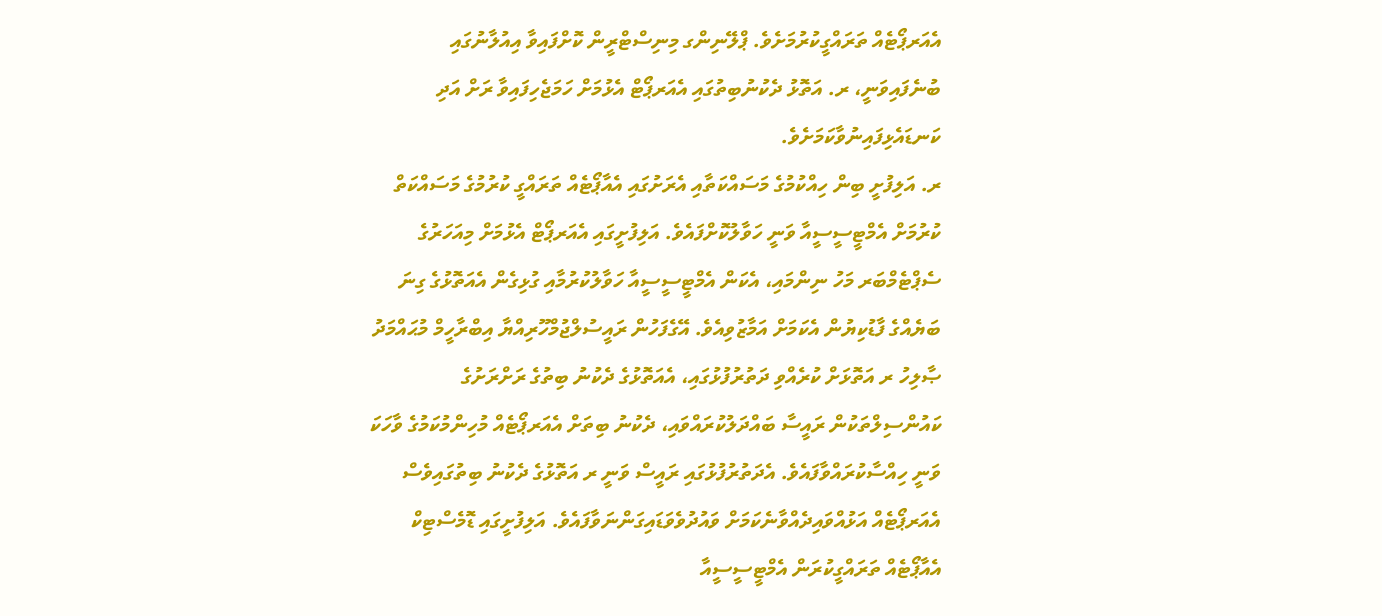އެއަރޕޯޓެއް ތަރައްގީކުރުމަށެވެ. ޕްލޭނިންގ މިނިސްޓްރީން ކޮށްފައިވާ އިއުލާނުގައި ބުނެފައިވަނީ، ރ. އަތޮޅު ދެކުނުބިތުގައި އެއަރޕޯޓް އެޅުމަށް ހަމަޖެހިފައިވާ ރަށް އަދި ކަނޑައެޅިފައިނުވާކަމަށެވެ.
ރ. އަލިފުށީ ބިން ހިއްކުމުގެ މަސައްކަތާއި އެރަށުގައި އެއާޕޯޓެއް ތަރައްގީ ކުރުމުގެ މަސައްކަތް ކުރުމަށް އެމްޓީސީސީއާ ވަނީ ހަވާލުކޮށްފައެވެ. އަލިފުށީގައި އެއަރޕޯޓް އެޅުމަށް މިއަހަރުގެ ސެޕްޓެމްބަރ މަހު ނިންމައި، އެކަން އެމްޓީސީސީއާ ހަވާލުކުރުމާއި ގުޅިގެން އެއަތޮޅުގެ ގިނަ ބަޔެއްގެ ފާޑުކިޔުން އެކަމަށް އަމާޒުވިއެވެ. އޭގެފަހުން ރައީސުލްޖުމްހޫރިއްޔާ އިބްރާހީމް މުޙައްމަދު ޞާލިހު ރ އަތޮޅަށް ކުރެއްވި ދަތުރުފުޅުގައި، އެއަތޮޅުގެ ދެކުނު ބިތުގެ ރަށްރަށުގެ ކައުންސިލްތަކުން ރައީސާ ބައްދަލުކުރައްވައި، ދެކުނު ބިތަށް އެއަރޕޯޓެއް މުހިންމުކަމުގެ ވާހަކަ ވަނީ ހިއްސާކުރައްވާފައެވެ. އެދަތުރުފުޅުގައި ރައީސް ވަނީ ރ އަތޮޅުގެ ދެކުނު ބިތުގައިވެސް އެއަރޕޯޓެއް އަޅުއްވައިދެއްވާނެކަމަށް ވައުދުވެވަޑައިގަންނަވާފައެވެ. އަލިފުށީގައި ޑޮމެސްޓިކް އެއާޕޯޓެއް ތަރައްގީކުރަން އެމްޓީސީސީއާ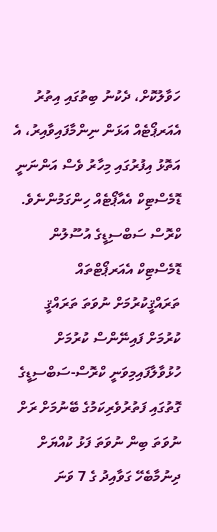ހަވާލުކޮށް، ދެކުނު ބިތުގައި އިތުރު އެއަރޕޯޓެއް އަޅަން ނިންމާފައިވާއިރު، އެ އަތޮޅު އިފުރުގައި މިހާރު ވެސް އަންނަނީ ޑޮމެސްޓިކް އެއާޕޯޓެއް ހިންގަމުންނެވެ.
ކްރޮސް ސަބްސިޑީގެ އުސޫލުން ޑޮމެސްޓިކް އެއަރޕޯޓްތައް ތަރައްޤީކުރުމަށް ނުވަތަ ތަރައްޤީ ކުރުމަށް ފައިނޭންސް ކުރުމަށް ހުޅުވާލާފައިމިވަނީ ކްރޮސް-ސަބްސިޑީގެ ގޮތުގައި ފަތުރުވެރިކަމުގެ ބޭނުމަށް ރަށް ނުވަތަ ބިން ނުވަތަ ފަޅު ކުއްޔަށް ދިނުމާބެހޭ ގަވާއިދު ގެ 7 ވަނަ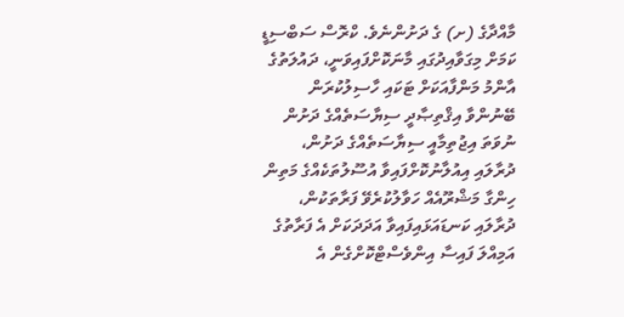މާއްދާގެ (ށ) ގެ ދަށުންނެވެ. ކްރޮސް ސަބްސިޑީ ކަމަށް މިގަވާއިދުގައި މާނަކޮށްފައިވަނީ، ދައުލަތުގެ އާންމު މަންފާއަކަށް ޓަކައި ހާސިލުކުރަން ބޭނުންވާ އިޤްތިޞާދީ ސިޔާސަތެއްގެ ދަށުން ނުވަތަ އިޖުތިމާއީ ސިޔާސަތެއްގެ ދަށުން، ދުރާލައި އިއުލާނުކޮށްފައިވާ އުސޫލުތަކެއްގެ މަތިން ހިންގާ މަޝްރޫއެއް ހަވާލުކުރެވޭ ފަރާތަކުން، ދުރާލައި ކަނޑައަޅައިފައިވާ އަދަދަކަށް އެ ފަރާތުގެ އަމިއްލަ ފައިސާ އިންވެސްޓްކޮށްގެން އެ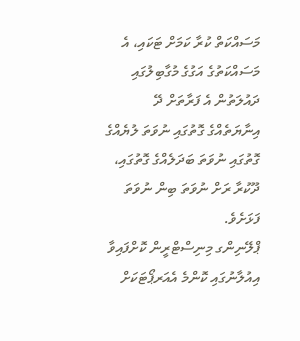މަސައްކަތް ކުރާ ކަމަށް ޓަކައި، އެ މަސައްކަތުގެ އަގުގެ މުގާބިލުގައި ދައުލަތުން އެ ފަރާތަށް ދޭ އިނާޔަތެއްގެ ގޮތުގައި ނުވަތަ ލުޔެއްގެ ގޮތުގައި ނުވަތަ ބަދަލެއްގެ ގޮތުގައި، ދޫކުރާ ރަށް ނުވަތަ ބިން ނުވަތަ ފަޅަށެވެ.
ޕްލޭނިންގ މިނިސްޓްރީން ކޮށްފައިވާ އިއުލާނުގައި ކޮންމެ އެއަރޕޯޓަކަށް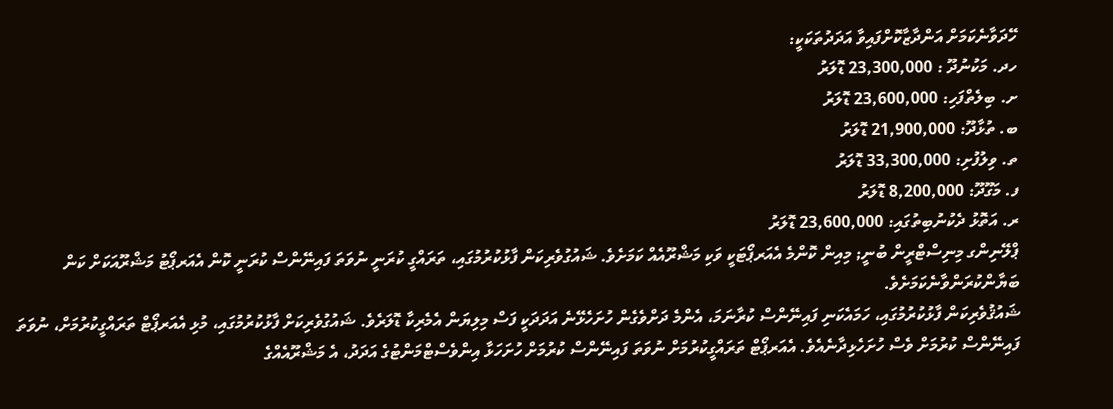ހޭދަވާނެކަމަށް އަންދާޒާކޮށްފައިވާ އަދަދުތަކަކީ:
ހދ. މަކުނުދޫ : 23,300,000 ޑޮލަރު
ށ. ބިލެތްފަހި: 23,600,000 ޑޮލަރު
ބ. ތުޅާދޫ: 21,900,000 ޑޮލަރު
ތ. ވިލުފުށި: 33,300,000 ޑޮލަރު
ފ. މަގޫދޫ: 8,200,000 ޑޮލަރު
ރ. އަތޮޅު ދެކުނުބިތުގައި: 23,600,000 ޑޮލަރު
ޕްލޭނިންގ މިނިސްޓްރީން ބުނީ; މިއިން ކޮންމެ އެއަރޕޯޓަކީ ވަކި މަޝްރޫއެއް ކަމަށެވެ. ޝައުގުވެރިކަން ފާޅުކުރުމުގައި، ތަރައްގީ ކުރަނީ ނުވަތަ ފައިނޭންސް ކުރަނީ ކޮން އެއަރޕޯޓު މަޝްރޫއަކަށް ކަން ބަޔާންކުރަންވާނެކަމަށެވެ.
ޝައުޤުވެރިކަން ފާޅުކުރުމުގައި، ހަމައެކަނި ފައިނޭންސް ކުރާނަމަ، އެންމެ ދަށްވެގެން ހުށަހެޅޭނެ އަދަދަކީ ފަސް މިލިޔަން އެމެރިކާ ޑޮލަރެވެ. ޝައުގުވެރިކަށް ފާޅުކުރުމުގައި، މުޅި އެއަރޕޯޓް ތަރައްގީކުރުމަށް، ނުވަތަ ފައިނޭންސް ކުރުމަށް ވެސް ހުށަހެޅިދާނެއެވެ. އެއަރޕޯޓް ތަރައްގީކުރުމަށް ނުވަތަ ފައިނޭންސް ކުރުމަށް ހުށަހަޅާ އިންވެސްޓްމަންޓުގެ އަދަދު، އެ މަޝްރޫއެއްގެ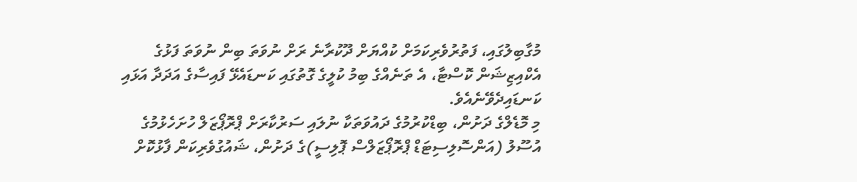މުގާބިލުގައި، ފަތުރުވެރިކަމަށް ކުއްޔަށް ދޫކުރާނެ ރަށް ނުވަތަ ބިން ނުވަތަ ފަޅުގެ އެކްއިޒިޝަން ކޮސްޓާ، އެ ތަނެއްގެ ބިމު ކުލީގެ ގޮތުގައި ކަނޑައެޅޭ ފައިސާގެ އަދަދާ އަޅައި ކަނޑައިދެވޭނެއެވެ.
މި މޮޑެލްގެ ދަށުން، ބިޑްކުރުމުގެ ދައުވަތަކާ ނުލައި ސަރުކާރަށް ޕްރޮޕޯޒަލް ހުށަހެޅުމުގެ އުސޫލު (އަންސޮލިސިޓަޑް ޕްރޮޕޯޒަލްސް ޕޮލިސީ)ގެ ދަށުން، ޝައުގުވެރިކަން ފާޅުކޮށް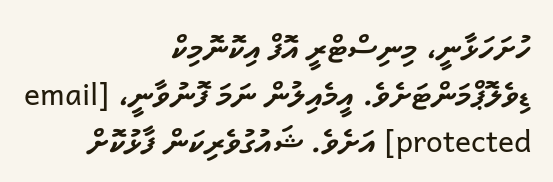ހުށަހަޅާނީ، މިނިސްޓްރީ އޮފް އިކޮނޮމިކް ޑިވެލޮޕްމަންޓަށެވެ. އީމެއިލުން ނަމަ ފޮނުވާނީ، [email protected] އަށެވެ. ޝައުގުވެރިކަން ފާޅުކޮށް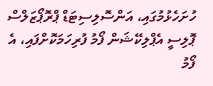ހުށަހެޅުމުގައި، އަންސޮލިސިޓަޑް ޕްރޮޕޯޒަލްސް ޕޮލިސީ އެޕްލިކޭޝަން ފޯމު ފުރިހަމަކޮށްފައި، އެ ފޯމު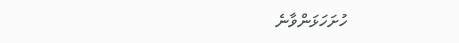ހުށަހަޅަންވާނެ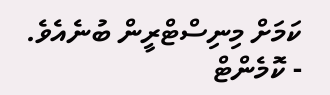ކަމަށް މިނިސްޓްރީން ބުނެއެވެ.
- ކޮމެންޓް